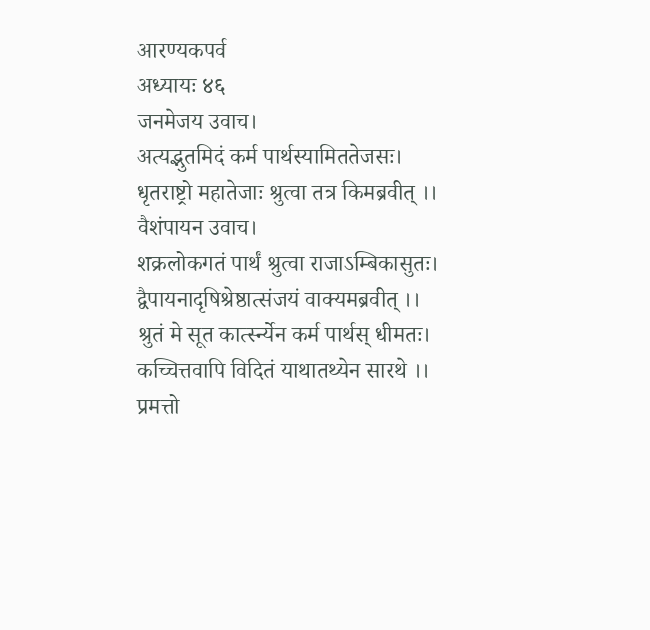आरण्यकपर्व
अध्यायः ४६
जनमेजय उवाच।
अत्यद्भुतमिदं कर्म पार्थस्यामिततेजसः।
धृतराष्ट्रो महातेजाः श्रुत्वा तत्र किमब्रवीत् ।।
वैशंपायन उवाच।
शक्रलोकगतं पार्थं श्रुत्वा राजाऽम्बिकासुतः।
द्वैपायनादृषिश्रेष्ठात्संजयं वाक्यमब्रवीत् ।।
श्रुतं मे सूत कार्त्स्न्येन कर्म पार्थस् धीमतः।
कच्चित्तवापि विदितं याथातथ्येन सारथे ।।
प्रमत्तो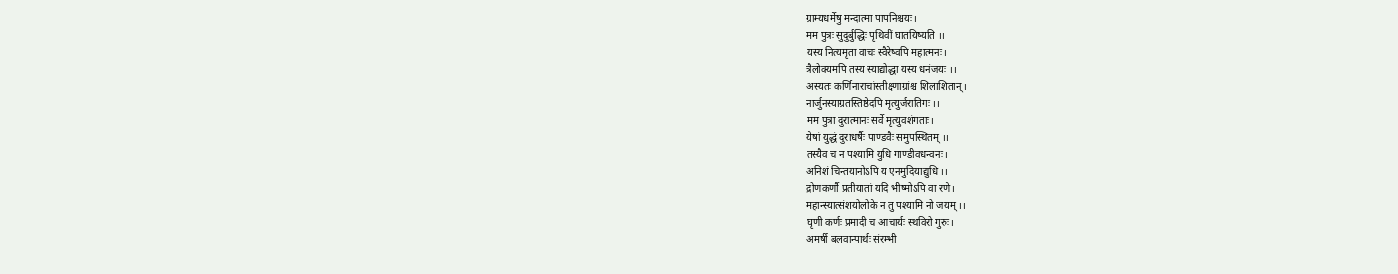ग्राम्यधर्मेषु मन्दात्मा पापनिश्चयः।
मम पुत्रः सुदुर्बुद्धिः पृथिवीं घातयिष्यति ।।
यस्य नित्यमृता वाचः स्वैरेष्वपि महात्मनः।
त्रैलोक्यमपि तस्य स्याद्योद्धा यस्य धनंजयः ।।
अस्यतः कर्णिनाराचांस्तीक्ष्णाग्रांश्च शिलाशितान्।
नार्जुनस्याग्रतस्तिष्ठेदपि मृत्युर्जरातिगः ।।
मम पुत्रा दुरात्मानः सर्वे मृत्युवशंगताः।
येषां युद्धं दुराधर्षैः पाण्डवैः समुपस्थितम् ।।
तस्यैव च न पश्यामि युधि गाण्डीवधन्वनः।
अनिशं चिन्तयानोऽपि य एनमुदियाद्युधि ।।
द्रोणकर्णौ प्रतीयातां यदि भीष्मोऽपि वा रणे।
महान्स्यात्संशयोलोके न तु पश्यामि नो जयम् ।।
घृणी कर्णः प्रमादी च आचार्यः स्थविरो गुरुः।
अमर्षी बलवान्पार्थः संरम्भी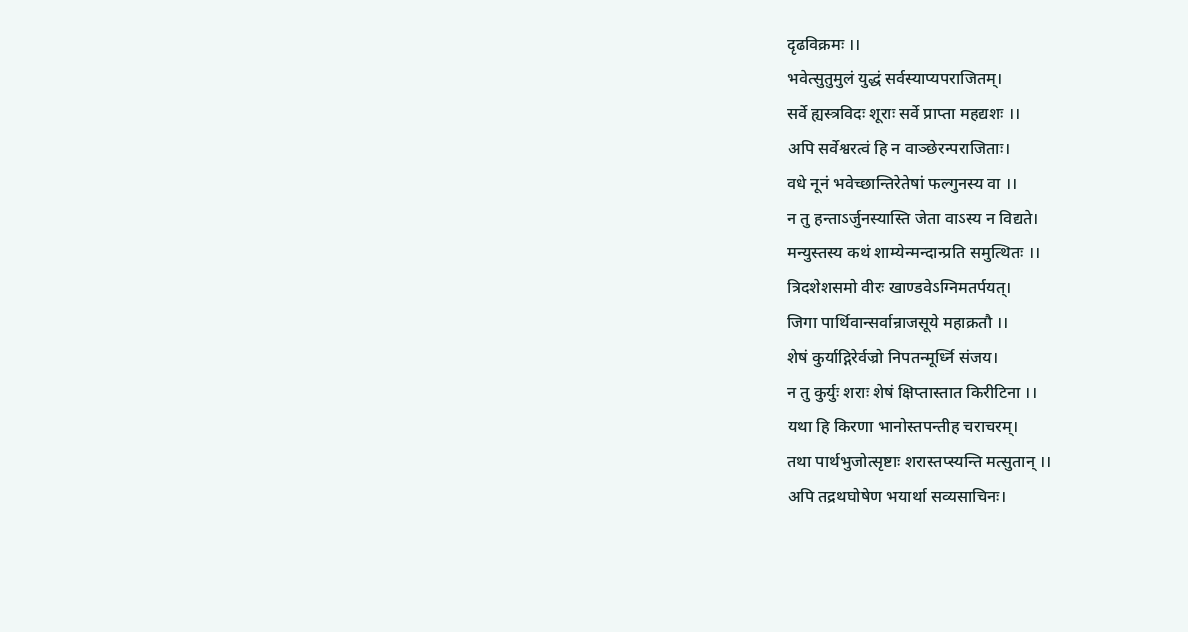दृढविक्रमः ।।
भवेत्सुतुमुलं युद्धं सर्वस्याप्यपराजितम्।
सर्वे ह्यस्त्रविदः शूराः सर्वे प्राप्ता महद्यशः ।।
अपि सर्वेश्वरत्वं हि न वाञ्छेरन्पराजिताः।
वधे नूनं भवेच्छान्तिरेतेषां फल्गुनस्य वा ।।
न तु हन्ताऽर्जुनस्यास्ति जेता वाऽस्य न विद्यते।
मन्युस्तस्य कथं शाम्येन्मन्दान्प्रति समुत्थितः ।।
त्रिदशेशसमो वीरः खाण्डवेऽग्निमतर्पयत्।
जिगा पार्थिवान्सर्वान्राजसूये महाक्रतौ ।।
शेषं कुर्याद्गिरेर्वज्रो निपतन्मूर्ध्नि संजय।
न तु कुर्युः शराः शेषं क्षिप्तास्तात किरीटिना ।।
यथा हि किरणा भानोस्तपन्तीह चराचरम्।
तथा पार्थभुजोत्सृष्टाः शरास्तप्स्यन्ति मत्सुतान् ।।
अपि तद्रथघोषेण भयार्था सव्यसाचिनः।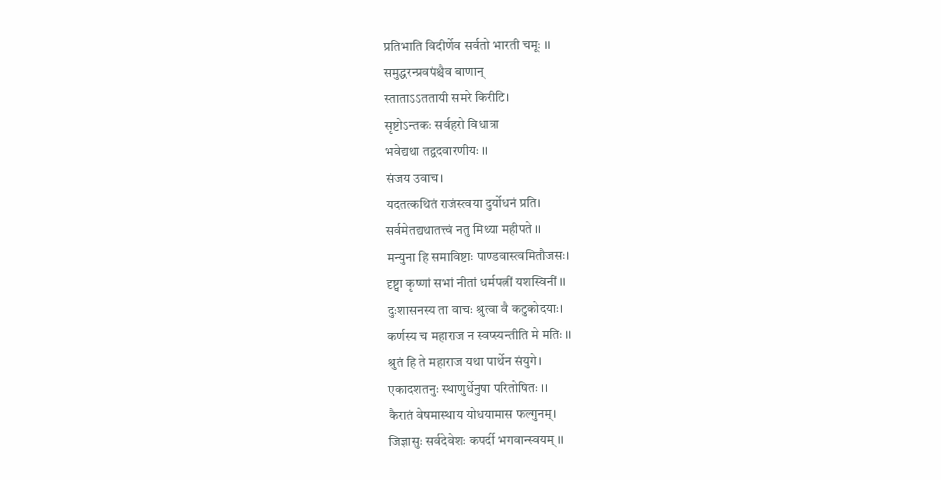प्रतिभाति विदीर्णेव सर्वतो भारती चमूः ।।
समुद्धरन्प्रवपंश्चैव बाणान्
स्ताताऽऽततायी समरे किरीटि।
सृष्टोऽन्तकः सर्वहरो विधात्रा
भवेद्यथा तद्वदवारणीयः ।।
संजय उवाच।
यदतत्कथितं राजंस्त्वया दुर्योधनं प्रति।
सर्वमेतद्यथातत्त्वं नतु मिथ्या महीपते ।।
मन्युना हि समाविष्टाः पाण्डवास्त्वमितौजसः।
दृष्ट्वा कृष्णां सभां नीतां धर्मपत्नीं यशस्विनीं ।।
दुःशासनस्य ता वाचः श्रुत्वा वै कटुकोदयाः।
कर्णस्य च महाराज न स्वप्स्यन्तीति मे मतिः ।।
श्रुतं हि ते महाराज यथा पार्थेन संयुगे।
एकादशतनुः स्थाणुर्धेनुषा परितोषितः ।।
कैरातं वेषमास्थाय योधयामास फल्गुनम्।
जिज्ञासुः सर्वदेवेशः कपर्दी भगवान्स्वयम् ।।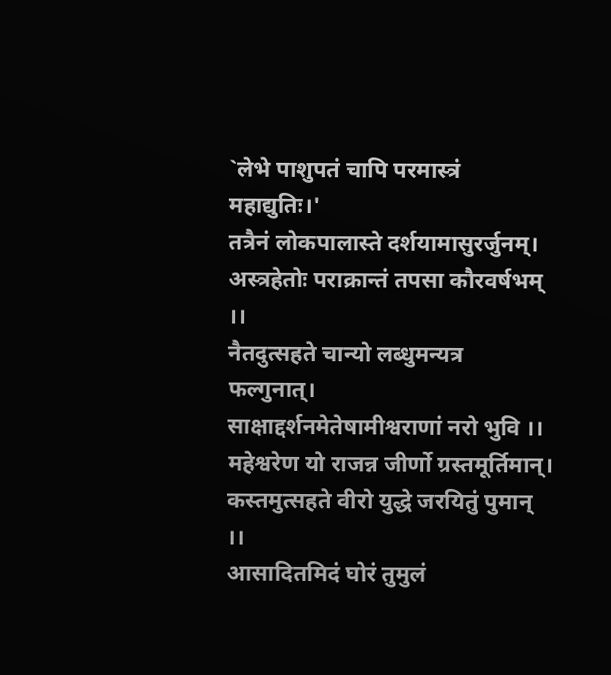`लेभे पाशुपतं चापि परमास्त्रं महाद्युतिः।'
तत्रैनं लोकपालास्ते दर्शयामासुरर्जुनम्।
अस्त्रहेतोः पराक्रान्तं तपसा कौरवर्षभम् ।।
नैतदुत्सहते चान्यो लब्धुमन्यत्र फल्गुनात्।
साक्षाद्दर्शनमेतेषामीश्वराणां नरो भुवि ।।
महेश्वरेण यो राजन्न जीर्णो ग्रस्तमूर्तिमान्।
कस्तमुत्सहते वीरो युद्धे जरयितुं पुमान् ।।
आसादितमिदं घोरं तुमुलं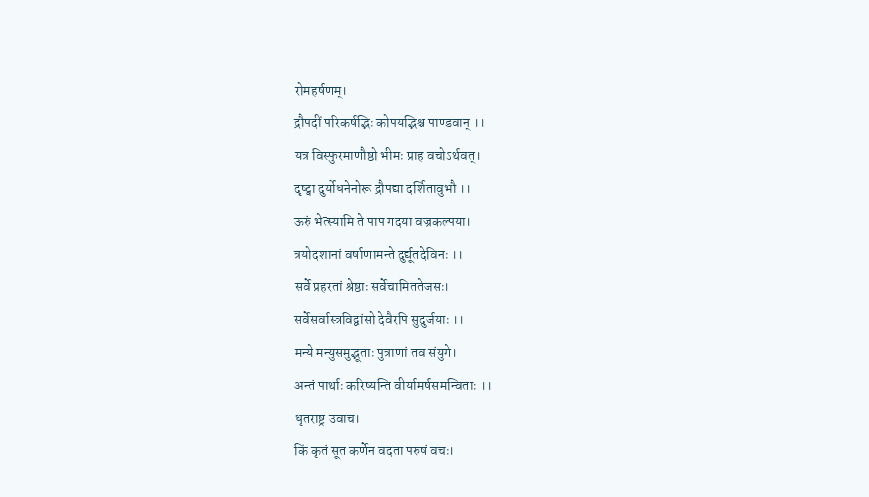रोमहर्षणम्।
द्रौपदीं परिकर्षद्भिः कोपयद्भिश्च पाण्डवान् ।।
यत्र विस्फुरमाणौष्ठो भीमः प्राह वचोऽर्थवत्।
दृष्ट्वा दुर्योधनेनोरू द्रौपद्या दर्शितावुभौ ।।
ऊरुं भेत्स्यामि ते पाप गदया वज्रकल्पया।
त्रयोदशानां वर्षाणामन्ते दुर्द्यूतदेविनः ।।
सर्वे प्रहरतां श्रेष्ठाः सर्वेचामिततेजसः।
सर्वेसर्वास्त्रविद्वांसो देवैरपि सुदुर्जयाः ।।
मन्ये मन्युसमुद्भूताः पुत्राणां तव संयुगे।
अन्तं पार्थाः करिष्यन्ति वीर्यामर्षसमन्विताः ।।
धृतराष्ट्र उवाच।
किं कृतं सूत कर्णेन वदता परुषं वचः।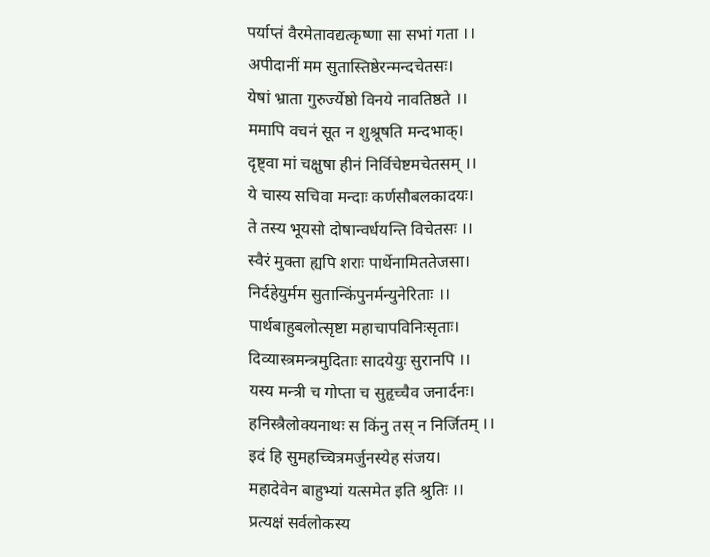पर्याप्तं वैरमेतावद्यत्कृष्णा सा सभां गता ।।
अपीदानीं मम सुतास्तिष्ठेरन्मन्दचेतसः।
येषां भ्राता गुरुर्ज्येष्ठो विनये नावतिष्ठते ।।
ममापि वचनं सूत न शुश्रूषति मन्दभाक्।
दृष्ट्वा मां चक्षुषा हीनं निर्विचेष्टमचेतसम् ।।
ये चास्य सचिवा मन्दाः कर्णसौबलकादयः।
ते तस्य भूयसो दोषान्वर्धयन्ति विचेतसः ।।
स्वैरं मुक्ता ह्यपि शराः पार्थेनामिततेजसा।
निर्दहेयुर्मम सुतान्किंपुनर्मन्युनेरिताः ।।
पार्थबाहुबलोत्सृष्टा महाचापविनिःसृताः।
दिव्यास्त्रमन्त्रमुदिताः सादयेयुः सुरानपि ।।
यस्य मन्त्री च गोप्ता च सुहृच्चैव जनार्दनः।
हनिस्त्रैलोक्यनाथः स किंनु तस् न निर्जितम् ।।
इदं हि सुमहच्चित्रमर्जुनस्येह संजय।
महादेवेन बाहुभ्यां यत्समेत इति श्रुतिः ।।
प्रत्यक्षं सर्वलोकस्य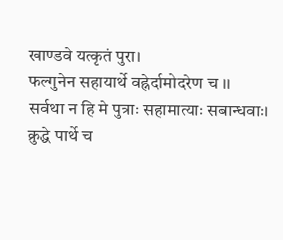खाण्डवे यत्कृतं पुरा।
फल्गुनेन सहायार्थे वह्नेर्दामोदरेण च ।।
सर्वथा न हि मे पुत्राः सहामात्याः सबान्धवाः।
क्रुद्धे पार्थे च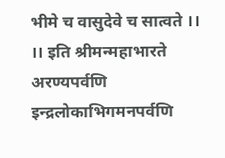भीमे च वासुदेवे च सात्वते ।।
।। इति श्रीमन्महाभारते अरण्यपर्वणि
इन्द्रलोकाभिगमनपर्वणि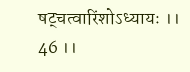षट्चत्वारिंशोऽध्यायः ।। 46 ।।